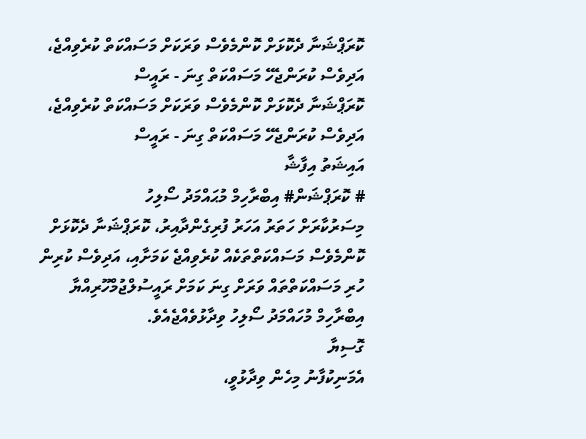ކޮރަޕްޝަނާ ދެކޮޅަށް ކޮންމެވެސް ވަރަކަށް މަސައްކަތް ކުރެވިއްޖެ، އަދިވެސް ކުރަންޖެހޭ މަސައްކަތް ގިނަ - ރައީސް
ކޮރަޕްޝަނާ ދެކޮޅަށް ކޮންމެވެސް ވަރަކަށް މަސައްކަތް ކުރެވިއްޖެ، އަދިވެސް ކުރަންޖެހޭ މަސައްކަތް ގިނަ - ރައީސް
އައިޝަތު އިފާޝާ
# ކޮރަޕްޝަން# އިބްރާހިމް މުޙައްމަދު ސޯލިހު
މިސަރުކާރަށް ހަތަރު އަހަރު ފުރިގެންދާއިރު، ކޮރަޕްޝަނާ ދެކޮޅަށް ކޮންމެވެސް މަސައްކަތްތަކެއް ކުރެވިއްޖެ ކަމަށާއި، އަދިވެސް ކުރިން ހުރި މަސައްކަތްތައް ވަރަށް ގިނަ ކަމަށް ރައީސުލްޖުމްހޫރިއްޔާ އިބްރާހިމް މުހައްމަދު ސޯލިހު ވިދާޅުވެއްޖެއެވެ.
ގޮސިޔާ
އެމަނިކުފާނު މިހެން ވިދާޅުވީ،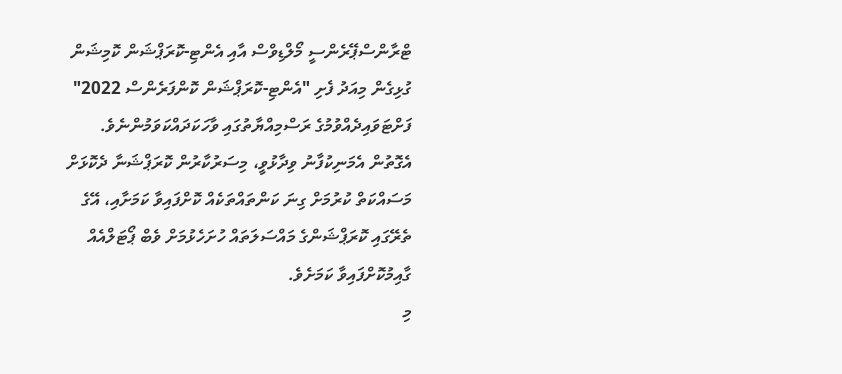ޓްރާންސްޕޭރެންސީ މޯލްޑިވްސް އާއި އެންޓި-ކޮރަޕްޝަން ކޮމިޝަން ގުޅިގެން މިއަދު ފެށި "އެންޓި-ކޮރަޕްޝަން ކޮންފަރެންސް 2022" ފަށްޓަވައިދެއްވުމުގެ ރަސްމިއްޔާތުގައި ވާހަކަދައްކަވަމުންނެވެ.
އެގޮތުން އެމަނިކުފާނު ވިދާޅުވީ، މިސަރުކާރުން ކޮރަޕްޝަނާ ދެކޮޅަށް މަސައްކަތް ކުރުމަށް ގިނަ ކަންތައްތަކެއް ކޮށްފައިވާ ކަމަށާއި، އޭގެ ތެރޭގައި ކޮރަޕްޝަންގެ މައްސަލަތައް ހުށަހެޅުމަށް ވެބް ޕޯޓަލްއެއް ގާއިމުކޮށްފައިވާ ކަމަށެވެ.
މި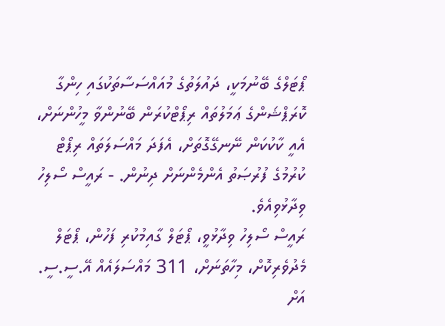ޕޯޓަލްގެ ބޭނުމަކީ، ދައުލަތުގެ މުއައްސަސާތަކުގައި ހިންގާ ކޮރަޕްޝަންގެ ޢަމަލުތައް ރިޕޯޓްކުރަން ބޭނުންވާ މީހުންނަށް، އެއީ ކާކުކަން ނޭނގޭގޮތަށް، އެފަދަ މައްސަލަތައް ރިޕޯޓް ކުރުމުގެ ފުރުޞަތު އެންމެންނަށް ދިނުން. - ރައީސް ސޯލިހު ވިދާޅުވިއެވެ.
ރައީސް ސޯލިހު ވިދާޅުވީ، ޕޯޓަލް ގާއިމުކުރި ފަހުން، ޕޯޓަލް މެދުވެރިކޮށް، މިހާތަނަށް، 311 މައްސަލައެއް އޭ.ސީ.ސީ. އަށް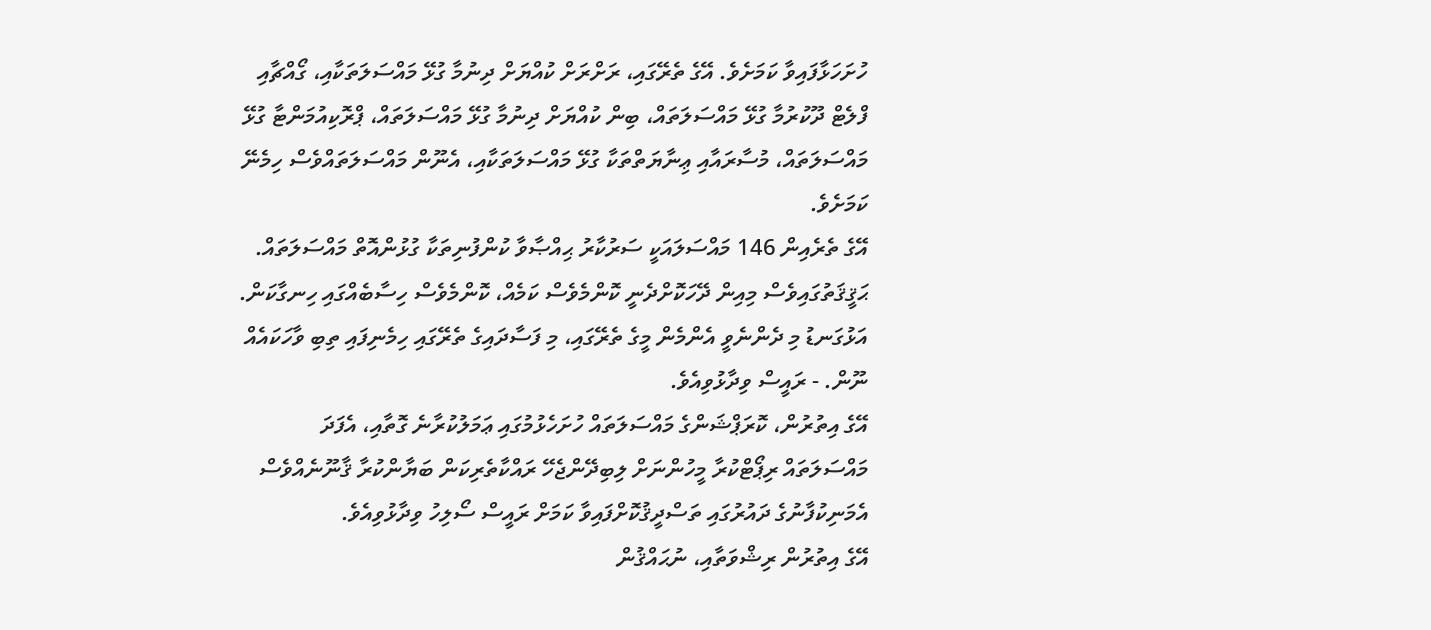ހުށަހަޅާފައިވާ ކަމަށެވެ. އޭގެ ތެރޭގައި، ރަށްރަށް ކުއްޔަށް ދިނުމާ ގުޅޭ މައްސަލަތަކާއި، ގޯއްޗާއި ފްލެޓް ދޫކުރުމާ ގުޅޭ މައްސަލަތައް، ބިން ކުއްޔަށް ދިނުމާ ގުޅޭ މައްސަލަތައް، ޕްރޮކިއުމަންޓާ ގުޅޭ މައްސަލަތައް، މުސާރައާއި ޢިނާޔަތްތަކާ ގުޅޭ މައްސަލަތަކާއި، އެނޫން މައްސަލަތައްވެސް ހިމެނޭ ކަމަށެވެ.
އޭގެ ތެރެއިން 146 މައްސަލައަކީ ސަރުކާރު ޙިއްޞާވާ ކުންފުނިތަކާ ގުޅުންއޮތް މައްސަލަތައް. ޙަޤީޤަތުގައިވެސް މިއިން ދޭހަކޮށްދެނީ ކޮންމެވެސް ކަމެއް، ކޮންމެވެސް ހިސާބެއްގައި ހިނގާކަން. އަޅުގަނޑު މި ދެންނެވީ އެންމެން މީގެ ތެރޭގައި، މި ފަސާދައިގެ ތެރޭގައި ހިމެނިފައި ތިބި ވާހަކައެއް ނޫން. - ރައީސް ވިދާޅުވިއެވެ.
އޭގެ އިތުރުން، ކޮރަޕްޝަންގެ މައްސަލަތައް ހުށަހެޅުމުގައި ޢަމަލުކުރާނެ ގޮތާއި، އެފަދަ މައްސަލަތައް ރިޕޯޓްކުރާ މީހުންނަށް ލިބިދޭންޖެހޭ ރައްކާތެރިކަން ބަޔާންކުރާ ޤާނޫނެއްވެސް އެމަނިކުފާނުގެ ދައުރުގައި ތަސްދީޤުކޮށްފައިވާ ކަމަށް ރައީސް ސޯލިހު ވިދާޅުވިއެވެ.
އޭގެ އިތުރުން ރިޝްވަތާއި، ނުޙައްޤުން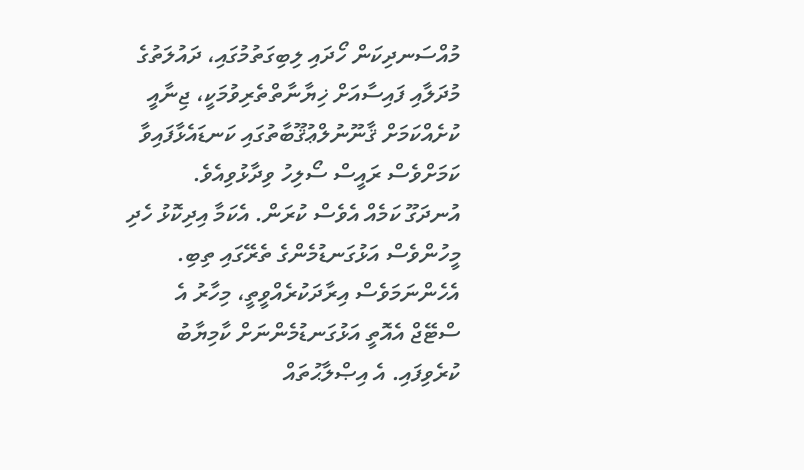މުއްސަނދިކަން ހޯދައި ލިބިގަތުމުގައި، ދައުލަތުގެ މުދަލާއި ފައިސާއަށް ޚިޔާނާތްތެރިވުމަކީ، ޖިނާއީ ކުށެއްކަމަށް ޤާނޫނުލްޢުޤޫބާތުގައި ކަނޑައެޅާފައިވާ ކަމަށްވެސް ރައީސް ސޯލިހު ވިދާޅުވިއެވެ.
އުނދަގޫ ކަމެއް އެވެސް ކުރަން. އެކަމާ އިދިކޮޅު ހެދި މީހުންވެސް އަޅުގަނޑުމެންގެ ތެރޭގައި ތިބި. އެހެންނަމަވެސް އިރާދަކުރެއްވީތީ، މިހާރު އެ ސްޓޭޖް އެއޮތީ އަޅުގަނޑުމެންނަށް ކާމިޔާބު ކުރެވިފައި. އެ އިޞްލާޙުތައް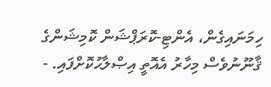ހިމަނައިގެން، އެންޓި-ކޮރަޕްޝަން ކޮމިޝަންގެ ޤާނޫނުވެސް މިހާރު އެއޮތީ އިޞްލާޙުކޮށްފައި. -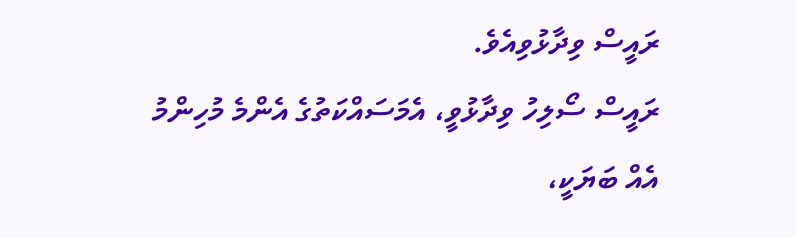ރައީސް ވިދާޅުވިއެވެ.
ރައީސް ސޯލިހު ވިދާޅުވީ، އެމަސައްކަތުގެ އެންމެ މުހިންމު އެއް ބަޔަކީ،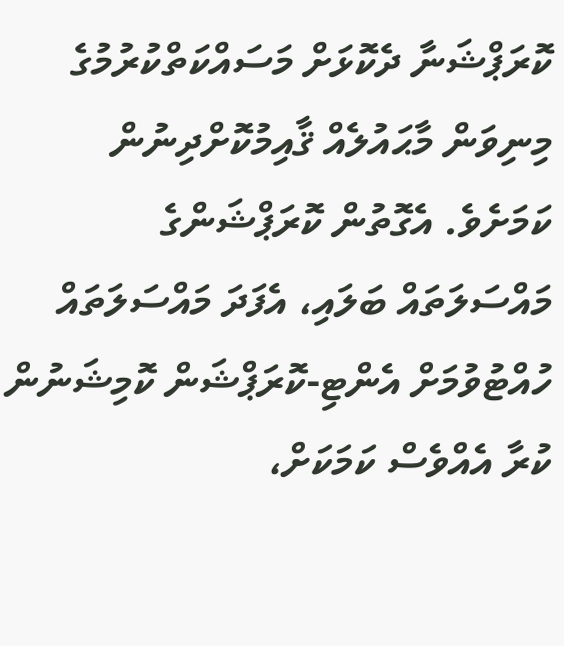ކޮރަޕްޝަނާ ދެކޮޅަށް މަސައްކަތްކުރުމުގެ މިނިވަން މާޙައުލެއް ޤާއިމުކޮށްދިނުން ކަމަށެވެ. އެގޮތުން ކޮރަޕްޝަންގެ މައްސަލަތައް ބަލައި، އެފަދަ މައްސަލަތައް ހުއްޓުވުމަށް އެންޓި-ކޮރަޕްޝަން ކޮމިޝަނުން ކުރާ އެއްވެސް ކަމަކަށް،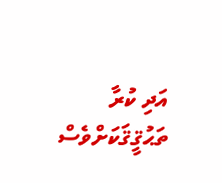އަދި ކުރާ ތަޙުޤީޤަކަށްވެސް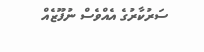ސަރުކާރުގެ އެއްވެސް ނުފޫޒެއް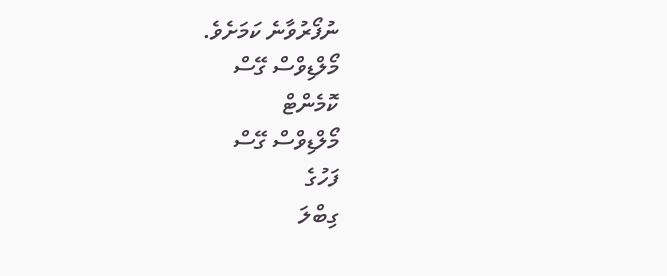ނުފޯރުވާނެ ކަމަށެވެ.
މޯލްޑިވްސް ގޭސް
ކޮމެންޓް
މޯލްޑިވްސް ގޭސް
ފަހުގެ
ގިބްލަ